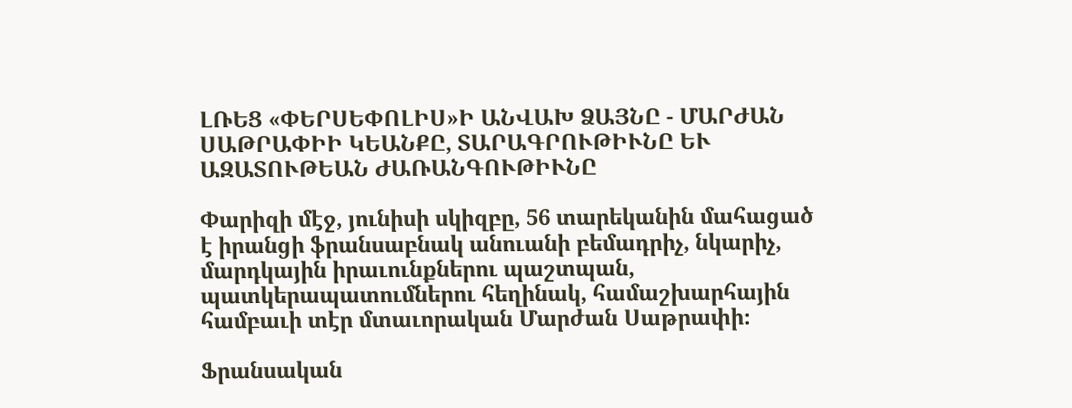ԼՌԵՑ «ՓԵՐՍԵՓՈԼԻՍ»Ի ԱՆՎԱԽ ՁԱՅՆԸ - ՄԱՐԺԱՆ ՍԱԹՐԱՓԻԻ ԿԵԱՆՔԸ, ՏԱՐԱԳՐՈՒԹԻՒՆԸ ԵՒ ԱԶԱՏՈՒԹԵԱՆ ԺԱՌԱՆԳՈՒԹԻՒՆԸ

Փարիզի մէջ, յունիսի սկիզբը, 56 տարեկանին մահացած է իրանցի ֆրանսաբնակ անուանի բեմադրիչ, նկարիչ, մարդկային իրաւունքներու պաշտպան, պատկերապատումներու հեղինակ, համաշխարհային համբաւի տէր մտաւորական Մարժան Սաթրափի։

Ֆրանսական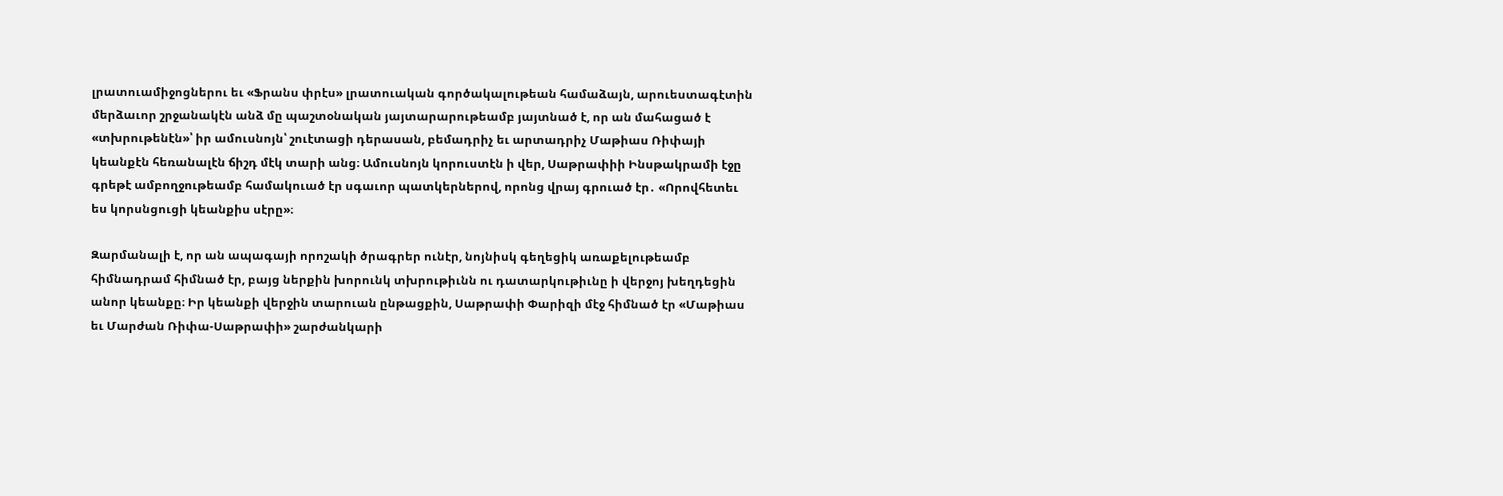լրատուամիջոցներու եւ «Ֆրանս փրէս» լրատուական գործակալութեան համաձայն, արուեստագէտին մերձաւոր շրջանակէն անձ մը պաշտօնական յայտարարութեամբ յայտնած է, որ ան մահացած է «տխրութենէն»՝ իր ամուսնոյն՝ շուէտացի դերասան, բեմադրիչ եւ արտադրիչ Մաթիաս Ռիփայի կեանքէն հեռանալէն ճիշդ մէկ տարի անց։ Ամուսնոյն կորուստէն ի վեր, Սաթրափիի Ինսթակրամի էջը գրեթէ ամբողջութեամբ համակուած էր սգաւոր պատկերներով, որոնց վրայ գրուած էր․ «Որովհետեւ ես կորսնցուցի կեանքիս սէրը»։

Զարմանալի է, որ ան ապագայի որոշակի ծրագրեր ունէր, նոյնիսկ գեղեցիկ առաքելութեամբ հիմնադրամ հիմնած էր, բայց ներքին խորունկ տխրութիւնն ու դատարկութիւնը ի վերջոյ խեղդեցին անոր կեանքը։ Իր կեանքի վերջին տարուան ընթացքին, Սաթրափի Փարիզի մէջ հիմնած էր «Մաթիաս եւ Մարժան Ռիփա-Սաթրափի» շարժանկարի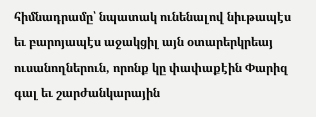հիմնադրամը՝ նպատակ ունենալով նիւթապէս եւ բարոյապէս աջակցիլ այն օտարերկրեայ ուսանողներուն, որոնք կը փափաքէին Փարիզ գալ եւ շարժանկարային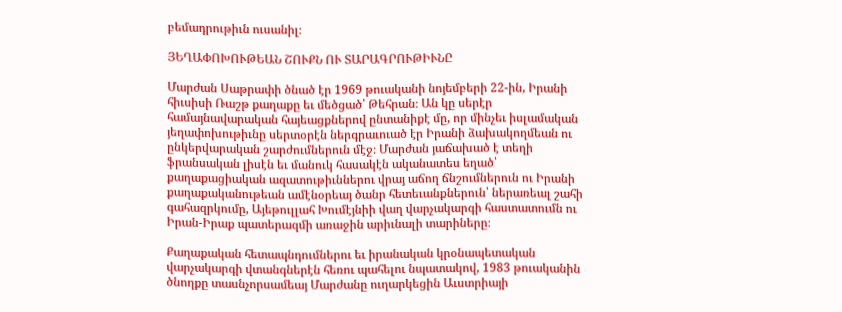բեմադրութիւն ուսանիլ։

ՅԵՂԱՓՈԽՈՒԹԵԱՆ ՇՈՒՔՆ ՈՒ ՏԱՐԱԳՐՈՒԹԻՒՆԸ

Մարժան Սաթրափի ծնած էր 1969 թուականի նոյեմբերի 22-ին, Իրանի հիւսիսի Ռաշթ քաղաքը եւ մեծցած՝ Թեհրան։ Ան կը սերէր համայնավարական հայեացքներով ընտանիքէ մը, որ մինչեւ իսլամական յեղափոխութիւնը սերտօրէն ներգրաւուած էր Իրանի ձախակողմեան ու ընկերվարական շարժումներուն մէջ։ Մարժան յաճախած է տեղի ֆրանսական լիսէն եւ մանուկ հասակէն ականատես եղած՝ քաղաքացիական ազատութիւններու վրայ աճող ճնշումներուն ու Իրանի քաղաքականութեան ամէնօրեայ ծանր հետեւանքներուն՝ ներառեալ շահի գահազրկումը, Այեթուլլահ Խումէյնիի վաղ վարչակարգի հաստատումն ու Իրան-Իրաք պատերազմի առաջին արիւնալի տարիները։

Քաղաքական հետապնդումներու եւ իրանական կրօնապետական վարչակարգի վտանգներէն հեռու պահելու նպատակով, 1983 թուականին ծնողքը տասնչորսամեայ Մարժանը ուղարկեցին Աւստրիայի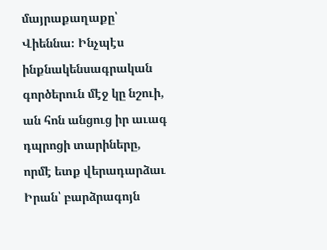մայրաքաղաքը՝ Վիեննա։ Ինչպէս ինքնակենսագրական գործերուն մէջ կը նշուի, ան հոն անցուց իր աւագ դպրոցի տարիները, որմէ ետք վերադարձաւ Իրան՝ բարձրագոյն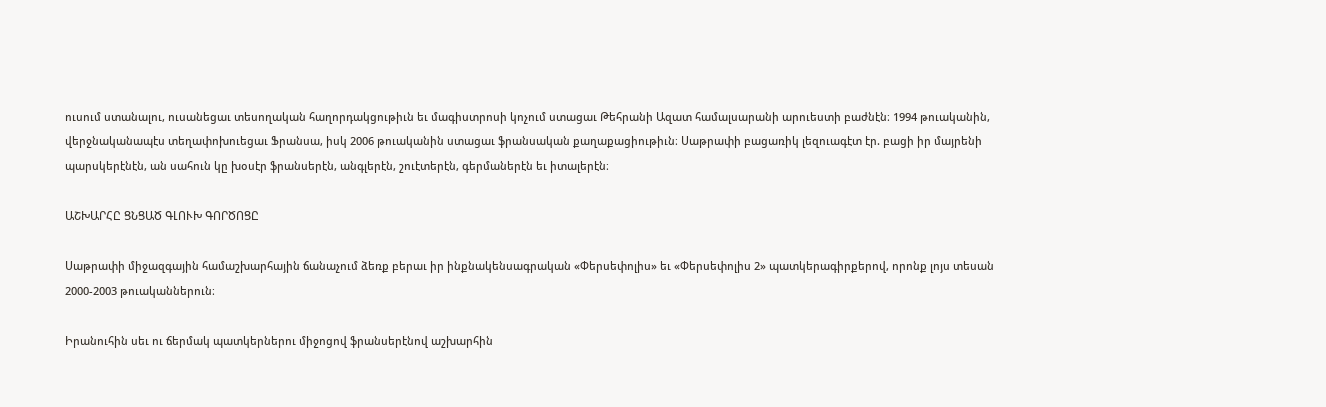ուսում ստանալու, ուսանեցաւ տեսողական հաղորդակցութիւն եւ մագիստրոսի կոչում ստացաւ Թեհրանի Ազատ համալսարանի արուեստի բաժնէն։ 1994 թուականին, վերջնականապէս տեղափոխուեցաւ Ֆրանսա, իսկ 2006 թուականին ստացաւ ֆրանսական քաղաքացիութիւն։ Սաթրափի բացառիկ լեզուագէտ էր. բացի իր մայրենի պարսկերէնէն, ան սահուն կը խօսէր ֆրանսերէն, անգլերէն, շուէտերէն, գերմաներէն եւ իտալերէն։

ԱՇԽԱՐՀԸ ՑՆՑԱԾ ԳԼՈՒԽ ԳՈՐԾՈՑԸ

Սաթրափի միջազգային համաշխարհային ճանաչում ձեռք բերաւ իր ինքնակենսագրական «Փերսեփոլիս» եւ «Փերսեփոլիս 2» պատկերագիրքերով, որոնք լոյս տեսան 2000-2003 թուականներուն։

Իրանուհին սեւ ու ճերմակ պատկերներու միջոցով ֆրանսերէնով աշխարհին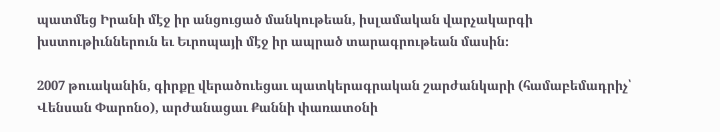պատմեց Իրանի մէջ իր անցուցած մանկութեան, իսլամական վարչակարգի խստութիւններուն եւ Եւրոպայի մէջ իր ապրած տարագրութեան մասին։

2007 թուականին, գիրքը վերածուեցաւ պատկերագրական շարժանկարի (համաբեմադրիչ՝ Վենսան Փարոնօ), արժանացաւ Քաննի փառատօնի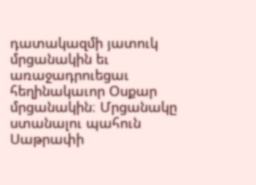դատակազմի յատուկ մրցանակին եւ առաջադրուեցաւ հեղինակաւոր Օսքար մրցանակին։ Մրցանակը ստանալու պահուն Սաթրափի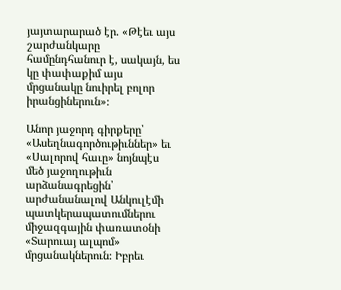յայտարարած էր. «Թէեւ այս շարժանկարը համընդհանուր է, սակայն, ես կը փափաքիմ այս մրցանակը նուիրել բոլոր իրանցիներուն»։

Անոր յաջորդ գիրքերը՝ «Ասեղնագործութիւններ» եւ «Սալորով հաւը» նոյնպէս մեծ յաջողութիւն արձանագրեցին՝ արժանանալով Անկուլէմի պատկերապատումներու միջազգային փառատօնի «Տարուայ ալպոմ» մրցանակներուն։ Իբրեւ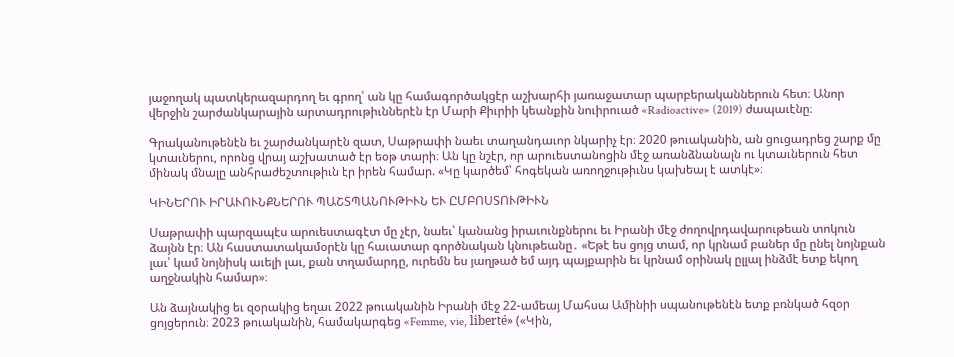յաջողակ պատկերազարդող եւ գրող՝ ան կը համագործակցէր աշխարհի յառաջատար պարբերականներուն հետ։ Անոր վերջին շարժանկարային արտադրութիւններէն էր Մարի Քիւրիի կեանքին նուիրուած «Radioactive» (2019) ժապաւէնը։

Գրականութենէն եւ շարժանկարէն զատ, Սաթրափի նաեւ տաղանդաւոր նկարիչ էր։ 2020 թուականին, ան ցուցադրեց շարք մը կտաւներու, որոնց վրայ աշխատած էր եօթ տարի։ Ան կը նշէր, որ արուեստանոցին մէջ առանձնանալն ու կտաւներուն հետ մինակ մնալը անհրաժեշտութիւն էր իրեն համար. «Կը կարծեմ՝ հոգեկան առողջութիւնս կախեալ է ատկէ»։

ԿԻՆԵՐՈՒ ԻՐԱՒՈՒՆՔՆԵՐՈՒ ՊԱՇՏՊԱՆՈՒԹԻՒՆ ԵՒ ԸՄԲՈՍՏՈՒԹԻՒՆ

Սաթրափի պարզապէս արուեստագէտ մը չէր, նաեւ՝ կանանց իրաւունքներու եւ Իրանի մէջ ժողովրդավարութեան տոկուն ձայնն էր։ Ան հաստատակամօրէն կը հաւատար գործնական կնութեանը․ «Եթէ ես ցոյց տամ, որ կրնամ բաներ մը ընել նոյնքան լաւ՝ կամ նոյնիսկ աւելի լաւ, քան տղամարդը, ուրեմն ես յաղթած եմ այդ պայքարին եւ կրնամ օրինակ ըլլալ ինձմէ ետք եկող աղջնակին համար»։

Ան ձայնակից եւ զօրակից եղաւ 2022 թուականին Իրանի մէջ 22-ամեայ Մահսա Ամինիի սպանութենէն ետք բռնկած հզօր ցոյցերուն։ 2023 թուականին, համակարգեց «Femme, vie, liberté» («Կին,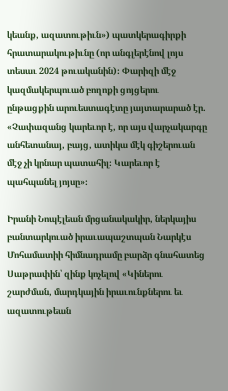կեանք, ազատութիւն») պատկերագիրքի հրատարակութիւնը (որ անգլերէնով լոյս տեսաւ 2024 թուականին)։ Փարիզի մէջ կազմակերպուած բողոքի ցոյցերու ընթացքին արուեստագէտը յայտարարած էր. «Չափազանց կարեւոր է, որ այս վարչակարգը անհետանայ, բայց, ատիկա մէկ գիշերուան մէջ չի կրնար պատահիլ։ Կարեւոր է պահպանել յոյսը»։

Իրանի Նոպէլեան մրցանակակիր, ներկայիս բանտարկուած իրաւապաշտպան Նարկէս Մոհամատիի հիմնադրամը բարձր գնահատեց Սաթրափին՝ զինք կոչելով «Կիներու շարժման, մարդկային իրաւունքներու եւ ազատութեան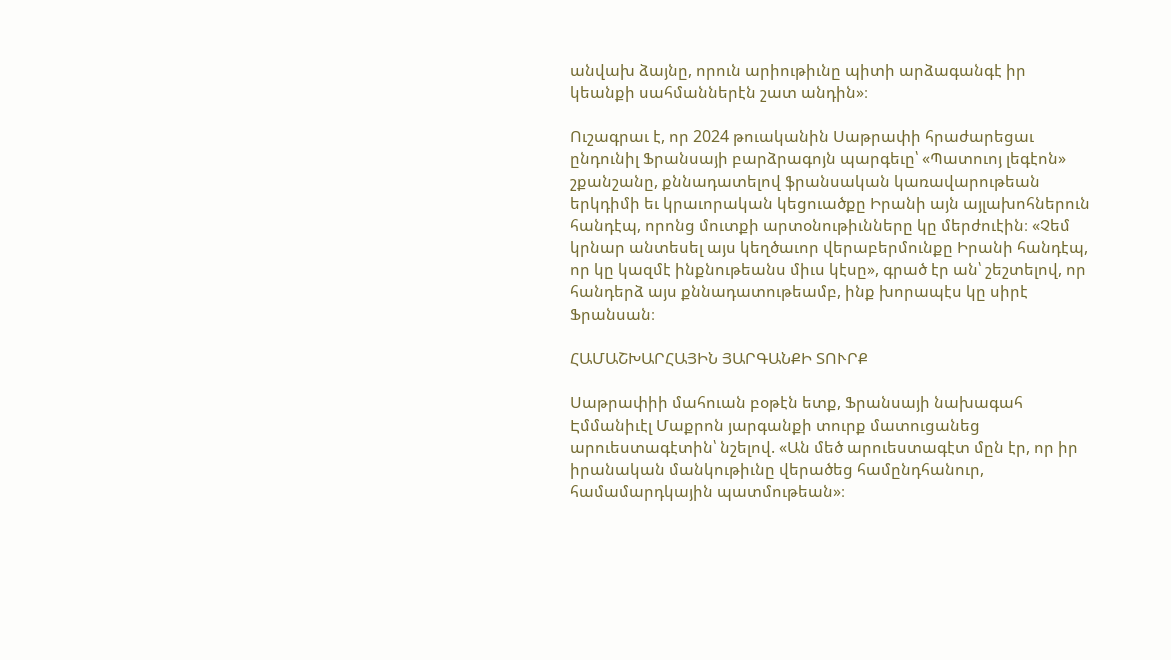անվախ ձայնը, որուն արիութիւնը պիտի արձագանգէ իր կեանքի սահմաններէն շատ անդին»։

Ուշագրաւ է, որ 2024 թուականին Սաթրափի հրաժարեցաւ ընդունիլ Ֆրանսայի բարձրագոյն պարգեւը՝ «Պատուոյ լեգէոն» շքանշանը, քննադատելով ֆրանսական կառավարութեան երկդիմի եւ կրաւորական կեցուածքը Իրանի այն այլախոհներուն հանդէպ, որոնց մուտքի արտօնութիւնները կը մերժուէին։ «Չեմ կրնար անտեսել այս կեղծաւոր վերաբերմունքը Իրանի հանդէպ, որ կը կազմէ ինքնութեանս միւս կէսը», գրած էր ան՝ շեշտելով, որ հանդերձ այս քննադատութեամբ, ինք խորապէս կը սիրէ Ֆրանսան։

ՀԱՄԱՇԽԱՐՀԱՅԻՆ ՅԱՐԳԱՆՔԻ ՏՈՒՐՔ

Սաթրափիի մահուան բօթէն ետք, Ֆրանսայի նախագահ Էմմանիւէլ Մաքրոն յարգանքի տուրք մատուցանեց արուեստագէտին՝ նշելով. «Ան մեծ արուեստագէտ մըն էր, որ իր իրանական մանկութիւնը վերածեց համընդհանուր, համամարդկային պատմութեան»։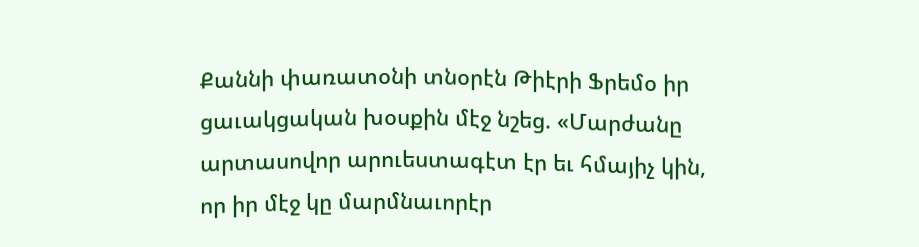Քաննի փառատօնի տնօրէն Թիէրի Ֆրեմօ իր ցաւակցական խօսքին մէջ նշեց. «Մարժանը արտասովոր արուեստագէտ էր եւ հմայիչ կին, որ իր մէջ կը մարմնաւորէր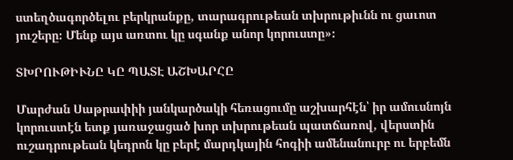ստեղծագործելու բերկրանքը, տարագրութեան տխրութիւնն ու ցաւոտ յուշերը։ Մենք այս առտու կը սգանք անոր կորուստը»։

ՏԽՐՈՒԹԻՒՆԸ ԿԸ ՊԱՏԷ ԱՇԽԱՐՀԸ

Մարժան Սաթրափիի յանկարծակի հեռացումը աշխարհէն՝ իր ամուսնոյն կորուստէն ետք յառաջացած խոր տխրութեան պատճառով, վերստին ուշադրութեան կեդրոն կը բերէ մարդկային հոգիի ամենանուրբ ու երբեմն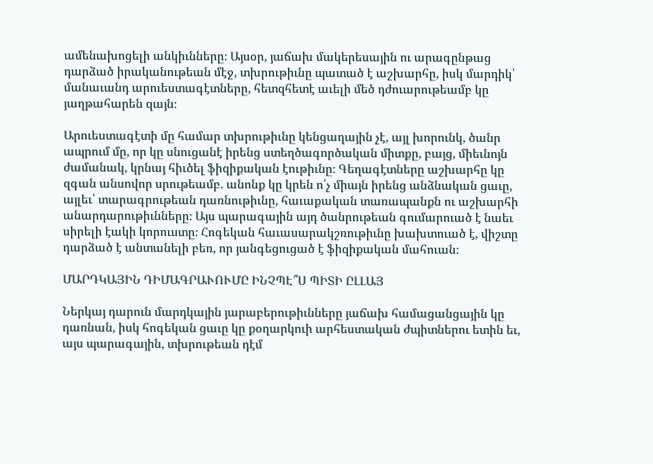ամենախոցելի անկիւնները։ Այսօր, յաճախ մակերեսային ու արագընթաց դարձած իրականութեան մէջ, տխրութիւնը պատած է աշխարհը, իսկ մարդիկ՝ մանաւանդ արուեստագէտները, հետզհետէ աւելի մեծ դժուարութեամբ կը յաղթահարեն զայն։

Արուեստագէտի մը համար տխրութիւնը կենցաղային չէ, այլ խորունկ, ծանր ապրում մը, որ կը սնուցանէ իրենց ստեղծագործական միտքը, բայց, միեւնոյն ժամանակ, կրնայ հիւծել ֆիզիքական էութիւնը։ Գեղագէտները աշխարհը կը զգան անսովոր սրութեամբ. անոնք կը կրեն ո՛չ միայն իրենց անձնական ցաւը, այլեւ՝ տարագրութեան դառնութիւնը, հաւաքական տառապանքն ու աշխարհի անարդարութիւնները։ Այս պարագային այդ ծանրութեան գումարուած է նաեւ սիրելի էակի կորուստը։ Հոգեկան հաւասարակշռութիւնը խախտուած է, վիշտը դարձած է անտանելի բեռ, որ յանգեցուցած է ֆիզիքական մահուան։

ՄԱՐԴԿԱՅԻՆ ԴԻՄԱԳՐԱՒՈՒՄԸ ԻՆՉՊԷ՞Ս ՊԻՏԻ ԸԼԼԱՅ

Ներկայ դարուն մարդկային յարաբերութիւնները յաճախ համացանցային կը դառնան, իսկ հոգեկան ցաւը կը քօղարկուի արհեստական ժպիտներու ետին եւ, այս պարագային, տխրութեան դէմ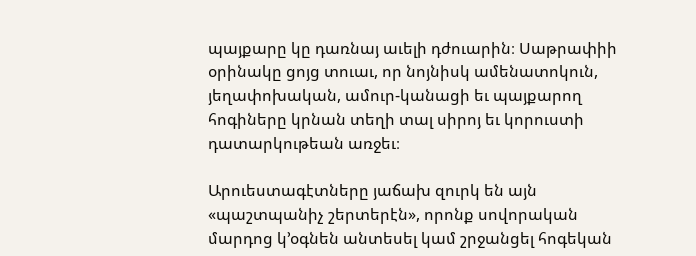պայքարը կը դառնայ աւելի դժուարին։ Սաթրափիի օրինակը ցոյց տուաւ, որ նոյնիսկ ամենատոկուն, յեղափոխական, ամուր-կանացի եւ պայքարող հոգիները կրնան տեղի տալ սիրոյ եւ կորուստի դատարկութեան առջեւ։

Արուեստագէտները յաճախ զուրկ են այն «պաշտպանիչ շերտերէն», որոնք սովորական մարդոց կ՚օգնեն անտեսել կամ շրջանցել հոգեկան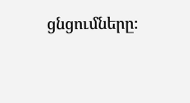ցնցումները։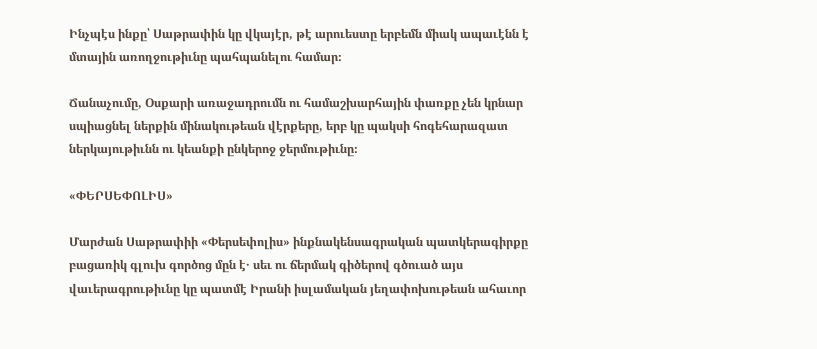Ինչպէս ինքը՝ Սաթրափին կը վկայէր, թէ արուեստը երբեմն միակ ապաւէնն է մտային առողջութիւնը պահպանելու համար։

Ճանաչումը, Օսքարի առաջադրումն ու համաշխարհային փառքը չեն կրնար սպիացնել ներքին մինակութեան վէրքերը, երբ կը պակսի հոգեհարազատ ներկայութիւնն ու կեանքի ընկերոջ ջերմութիւնը։

«ՓԵՐՍԵՓՈԼԻՍ»

Մարժան Սաթրափիի «Փերսեփոլիս» ինքնակենսագրական պատկերագիրքը բացառիկ գլուխ գործոց մըն է․ սեւ ու ճերմակ գիծերով գծուած այս վաւերագրութիւնը կը պատմէ Իրանի իսլամական յեղափոխութեան ահաւոր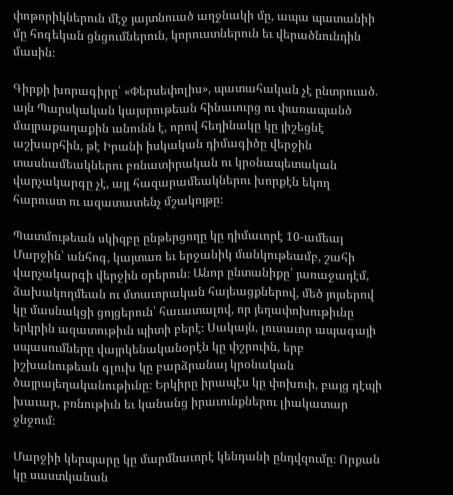փոթորիկներուն մէջ յայտնուած աղջնակի մը, ապա պատանիի մը հոգեկան ցնցումներուն, կորուստներուն եւ վերածնունդին մասին։

Գիրքի խորագիրը՝ «Փերսեփոլիս», պատահական չէ ընտրուած. այն Պարսկական կայսրութեան հինաւուրց ու փառապանծ մայրաքաղաքին անունն է, որով հեղինակը կը յիշեցնէ աշխարհին, թէ Իրանի իսկական դիմագիծը վերջին տասնամեակներու բռնատիրական ու կրօնապետական վարչակարգը չէ, այլ հազարամեակներու խորքէն եկող հարուստ ու ազատատենչ մշակոյթը։

Պատմութեան սկիզբը ընթերցողը կը դիմաւորէ 10-ամեայ Մարջին՝ անհոգ, կայտառ եւ երջանիկ մանկութեամբ, շահի վարչակարգի վերջին օրերուն։ Անոր ընտանիքը՝ յառաջադէմ, ձախակողմեան ու մտաւորական հայեացքներով, մեծ յոյսերով կը մասնակցի ցոյցերուն՝ հաւատալով, որ յեղափոխութիւնը երկրին ազատութիւն պիտի բերէ։ Սակայն, լուսաւոր ապագայի սպասումները վայրկենականօրէն կը փշրուին, երբ իշխանութեան գլուխ կը բարձրանայ կրօնական ծայրայեղականութիւնը։ Երկիրը իրապէս կը փոխուի, բայց դէպի խաւար, բռնութիւն եւ կանանց իրաւունքներու լիակատար ջնջում։

Մարջիի կերպարը կը մարմնաւորէ կենդանի ընդվզումը։ Որքան կը սաստկանան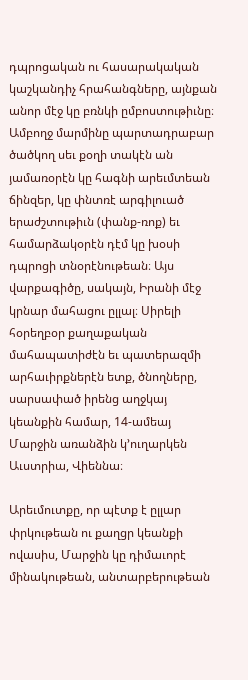դպրոցական ու հասարակական կաշկանդիչ հրահանգները, այնքան անոր մէջ կը բռնկի ըմբոստութիւնը։ Ամբողջ մարմինը պարտադրաբար ծածկող սեւ քօղի տակէն ան յամառօրէն կը հագնի արեւմտեան ճինզեր, կը փնտռէ արգիլուած երաժշտութիւն (փանք-ռոք) եւ համարձակօրէն դէմ կը խօսի դպրոցի տնօրէնութեան։ Այս վարքագիծը, սակայն, Իրանի մէջ կրնար մահացու ըլլալ։ Սիրելի հօրեղբօր քաղաքական մահապատիժէն եւ պատերազմի արհաւիրքներէն ետք, ծնողները, սարսափած իրենց աղջկայ կեանքին համար, 14-ամեայ Մարջին առանձին կ՚ուղարկեն Աւստրիա, Վիեննա։

Արեւմուտքը, որ պէտք է ըլլար փրկութեան ու քաղցր կեանքի ովասիս, Մարջին կը դիմաւորէ մինակութեան, անտարբերութեան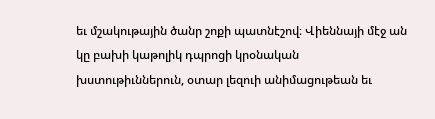եւ մշակութային ծանր շոքի պատնէշով։ Վիեննայի մէջ ան կը բախի կաթոլիկ դպրոցի կրօնական խստութիւններուն, օտար լեզուի անիմացութեան եւ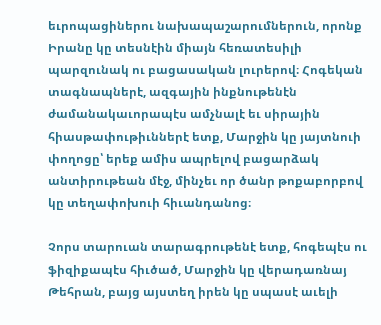եւրոպացիներու նախապաշարումներուն, որոնք Իրանը կը տեսնէին միայն հեռատեսիլի պարզունակ ու բացասական լուրերով։ Հոգեկան տագնապներէ, ազգային ինքնութենէն ժամանակաւորապէս ամչնալէ եւ սիրային հիասթափութիւններէ ետք, Մարջին կը յայտնուի փողոցը՝ երեք ամիս ապրելով բացարձակ անտիրութեան մէջ, մինչեւ որ ծանր թոքաբորբով կը տեղափոխուի հիւանդանոց։

Չորս տարուան տարագրութենէ ետք, հոգեպէս ու ֆիզիքապէս հիւծած, Մարջին կը վերադառնայ Թեհրան, բայց այստեղ իրեն կը սպասէ աւելի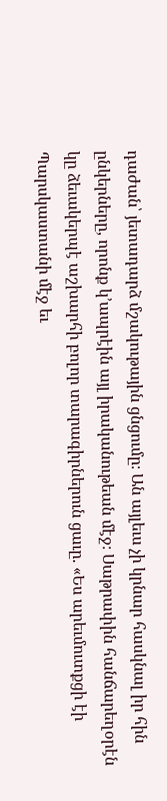դաժան՝ յետադարձ մշակութային ցնցումը։ Ան այլեւս չի կրնար հասկնալ իր հին ընկերները, որոնք կ՚ապրէին այլ իրականութեան մէջ։ Սաթրափին հանճարեղօրէն կը ձեւակերպէ աշխարհի բոլոր տարագիրներուն ցաւը. «Ես արեւմուտքցի էի Պարսկաստանի մէջ եւ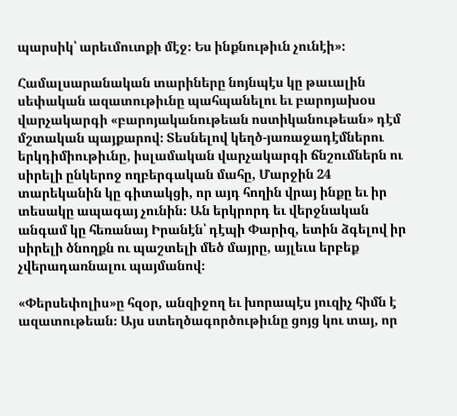պարսիկ՝ արեւմուտքի մէջ։ Ես ինքնութիւն չունէի»։

Համալսարանական տարիները նոյնպէս կը թաւալին սեփական ազատութիւնը պահպանելու եւ բարոյախօս վարչակարգի «բարոյականութեան ոստիկանութեան» դէմ մշտական պայքարով։ Տեսնելով կեղծ-յառաջադէմներու երկդիմիութիւնը, իսլամական վարչակարգի ճնշումներն ու սիրելի ընկերոջ ողբերգական մահը, Մարջին 24 տարեկանին կը գիտակցի, որ այդ հողին վրայ ինքը եւ իր տեսակը ապագայ չունին։ Ան երկրորդ եւ վերջնական անգամ կը հեռանայ Իրանէն՝ դէպի Փարիզ, ետին ձգելով իր սիրելի ծնողքն ու պաշտելի մեծ մայրը, այլեւս երբեք չվերադառնալու պայմանով։

«Փերսեփոլիս»ը հզօր, անզիջող եւ խորապէս յուզիչ հիմն է ազատութեան։ Այս ստեղծագործութիւնը ցոյց կու տայ, որ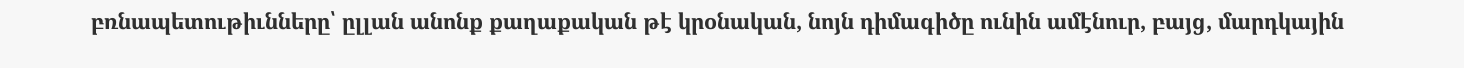բռնապետութիւնները՝ ըլլան անոնք քաղաքական թէ կրօնական, նոյն դիմագիծը ունին ամէնուր, բայց, մարդկային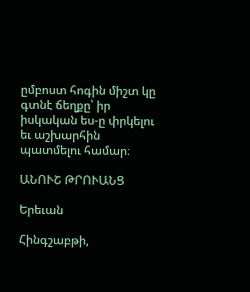ըմբոստ հոգին միշտ կը գտնէ ճեղքը՝ իր իսկական ես-ը փրկելու եւ աշխարհին պատմելու համար։

ԱՆՈՒՇ ԹՐՈՒԱՆՑ

Երեւան

Հինգշաբթի,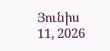Յունիս 11, 2026